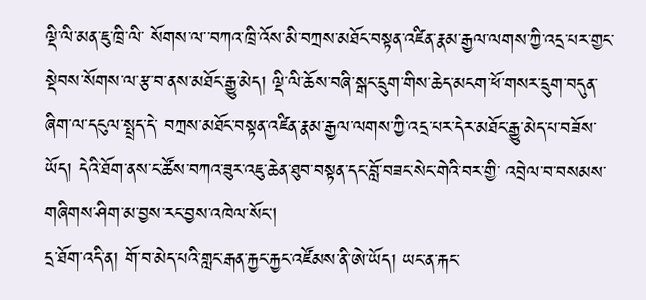ལྡི་ལི་མན་ཇུ་ཁྲི་ལི་ སོགས་ལ་་བཀའ་ཁྲི་འོས་མི་བཀྲས་མཐོང་བསྟན་འཛིན་རྣམ་རྒྱལ་ལགས་ཀྱི་འདྲ་པར་གྱང་ སྡེབས་སོགས་ལ་རྩ་བ་ནས་མཐོང་རྒྱུ་མེད། ལྡི་ལི་ཆོས་བཞི་སྒང་དྲུག་གིས་ཆེད་མངག་ཕོ་གསར་དྲུག་བདུན་ཞིག་ལ་དངུལ་སྤྲད་དེ་ བཀྲས་མཐོང་བསྟན་འཛིན་རྣམ་རྒྱལ་ལགས་ཀྱི་འདྲ་པར་དེར་མཐོང་རྒྱུ་མེད་པ་བཟོས་ ཡོད། དེའི་ཐོག་ནས་ང་ཚོས་བཀའ་ཟུར་འཇུ་ཆེན་ཐུབ་བསྟན་དང་བློ་བཟང་སེང་གེའི་བར་གྱི་ འབྲེལ་བ་བསམས་གཞིགས་ཤིག་མ་བྱས་རང་བྱས་འཁེལ་སོང།
དྲ་ཐོག་འདི་ན། གོ་བ་མེད་པའི་གླང་རྒན་རྐྱང་རྐྱང་འཛོམས་ནི་ཨེ་ཡོད། ཡང་ན་རྐང་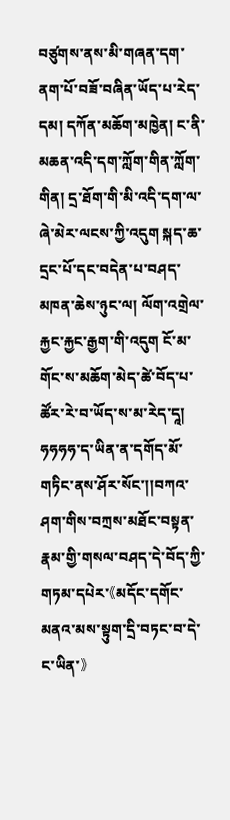བཙུགས་ནས་མི་གཞན་དག་ནག་པོ་བཟོ་བཞིན་ཡོད་པ་རེད་དམ། དཀོན་མཆོག་མཁྱེན། ང་ནི་མཆན་འདི་དག་ཀློག་གིན་ཀློག་གིན། དྲ་ཐོག་གི་མི་འདི་དག་ལ་ཞེ་མེར་ལངས་ཀྱི་འདུག སྐད་ཆ་དྲང་པོ་དང་བདེན་པ་བཤད་མཁན་ཆེས་ཉུང་ལ། ལོག་འགྲེལ་རྐྱང་རྐྱང་རྒྱག་གི་འདུག ངོ་མ་གོང་ས་མཆོག་མེད་ཚེ་བོད་པ་ཚོར་རེ་བ་ཡོད་ས་མ་རེད་དཱ།
ཧཧཧཧ་ད་ཡིན་ན་དགོད་མོ་གཏིང་ནས་ཤོར་སོང་།།བཀའ་ཤག་གིས་བཀྲས་མཐོང་བསྟན་རྣམ་གྱི་གསལ་བཤད་དེ་བོད་ཀྱི་གཏམ་དཔེར་《མདོང་དགོང་མནའ་མས་སྟུག་དྲི་བཏང་བ་དེ་ང་ཡིན་》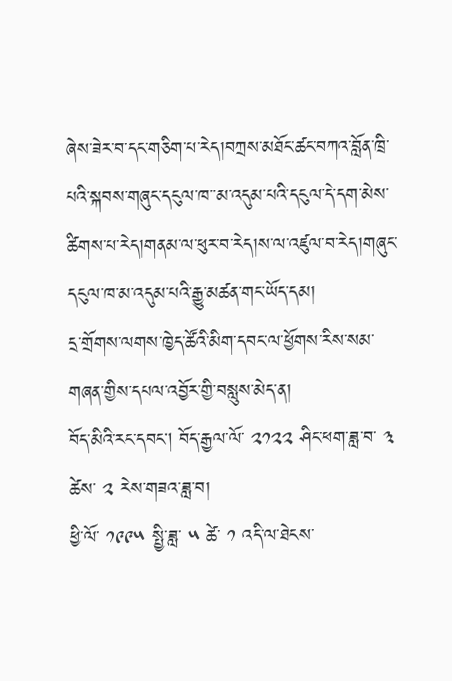ཞེས་ཟེར་བ་དང་གཅིག་པ་རེད།བཀྲས་མཐོང་ཚང་བཀའ་བློན་ཁྲི་པའི་སྐབས་གཞུང་དངུལ་ཁ་་མ་འདུམ་པའི་དངུལ་དེ་དག་མེས་ཚིགས་པ་རེད།གནམ་ལ་ཕུར་བ་རེད།ས་ལ་འཛུལ་བ་རེད།གཞུང་དངུལ་ཁ་མ་འདུམ་པའི་རྒྱུ་མཚན་གང་ཡོད་དམ།
དྲ་གྲོགས་ལགས་ཁྱེད་ཚོའི་མིག་དབང་ལ་ཕྱོགས་རིས་སམ་གཞན་གྱིས་དཔལ་འབྱོར་གྱི་བསླུས་མེད་ན།
བོད་མིའི་རང་དབང། བོད་རྒྱལ་ལོ་ ༢༡༢༢ ཤིང་ཕག་ཟླ་བ་ ༣ ཚེས་ ༢ རེས་གཟའ་ཟླ་བ།
ཕྱི་ལོ་ ༡༩༩༥ སྤྱི་ཟླ་ ༥ ཚེ་ ༡ འདི་ལ་ཐེངས་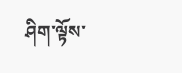ཤིག་ལྟོས་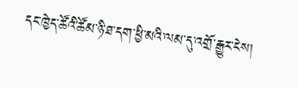དང་ཁྱེད་ཚོའི་ཚོམ་ཉི་ཐ་དག་ཕྱི་མའི་ལམ་དུ་འགྲོ་རྒྱུར་ངེས།